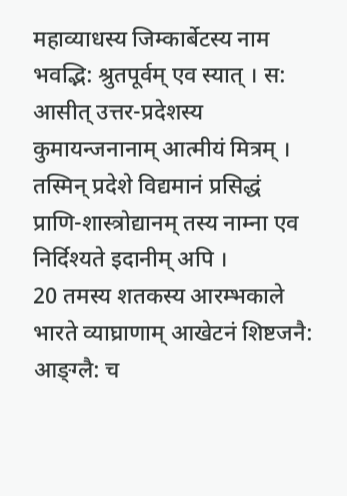महाव्याधस्य जिम्कार्बेटस्य नाम भवद्भि: श्रुतपूर्वम् एव स्यात् । स: आसीत् उत्तर-प्रदेशस्य कुमायन्जनानाम् आत्मीयं मित्रम् । तस्मिन् प्रदेशे विद्यमानं प्रसिद्धं प्राणि-शास्त्रोद्यानम् तस्य नाम्ना एव निर्दिश्यते इदानीम् अपि ।
20 तमस्य शतकस्य आरम्भकाले भारते व्याघ्राणाम् आखेटनं शिष्टजनै: आङ्ग्लै: च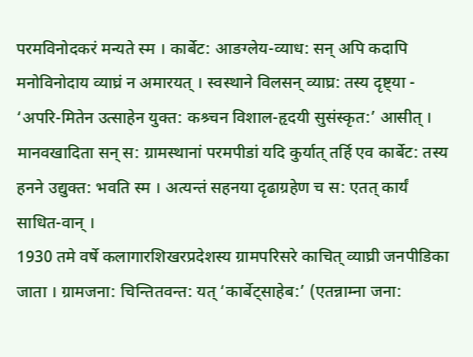परमविनोदकरं मन्यते स्म । कार्बेट: आङग्लेय-व्याध: सन् अपि कदापि मनोविनोदाय व्याघ्रं न अमारयत् । स्वस्थाने विलसन् व्याघ्र: तस्य दृष्ट्या - ‘अपरि-मितेन उत्साहेन युक्त: कश्र्चन विशाल-हृदयी सुसंस्कृत:’ आसीत् । मानवखादिता सन् स: ग्रामस्थानां परमपीडां यदि कुर्यात् तर्हि एव कार्बेट: तस्य हनने उद्युक्त: भवति स्म । अत्यन्तं सहनया दृढाग्रहेण च स: एतत् कार्यं साधित-वान् ।
1930 तमे वर्षे कलागारशिखरप्रदेशस्य ग्रामपरिसरे काचित् व्याघ्री जनपीडिका जाता । ग्रामजना: चिन्तितवन्त: यत् ‘कार्बेट्साहेब:’ (एतन्नाम्ना जना: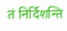तं निर्दिशन्ति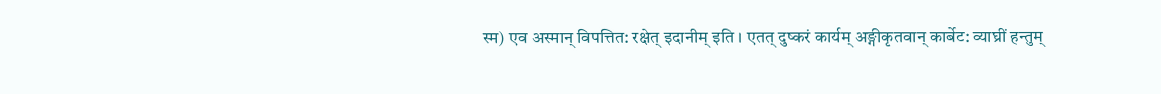स्म) एव अस्मान् विपत्तित: रक्षेत् इदानीम् इति । एतत् दुष्करं कार्यम् अङ्गीकृतवान् कार्बेट: व्याघ्रीं हन्तुम्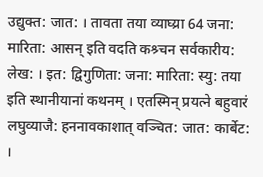उद्युक्त: जात: । तावता तया व्याघ्य्रा 64 जना: मारिता: आसन् इति वदति कश्र्चन सर्वकारीय: लेख: । इत: द्विगुणिता: जना: मारिता: स्यु: तया इति स्थानीयानां कथनम् । एतस्मिन् प्रयत्ने बहुवारं लघुव्याजै: हननावकाशात् वञ्चित: जात: कार्बेट: ।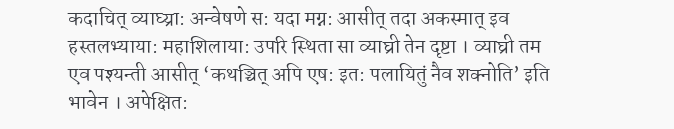कदाचित् व्याघ्य्रा: अन्वेषणे स: यदा मग्न: आसीत् तदा अकस्मात् इव हस्तलभ्याया: महाशिलाया: उपरि स्थिता सा व्याघ्री तेन दृष्टा । व्याघ्री तम एव पश्यन्ती आसीत् ‘कथञ्चित् अपि एष: इत: पलायितुं नैव शक्नोति’ इति भावेन । अपेक्षित: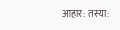आहार: तस्या: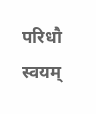परिधौ स्वयम्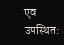एव उपस्थित: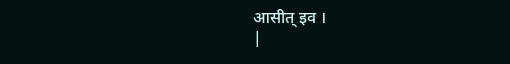आसीत् इव ।
|